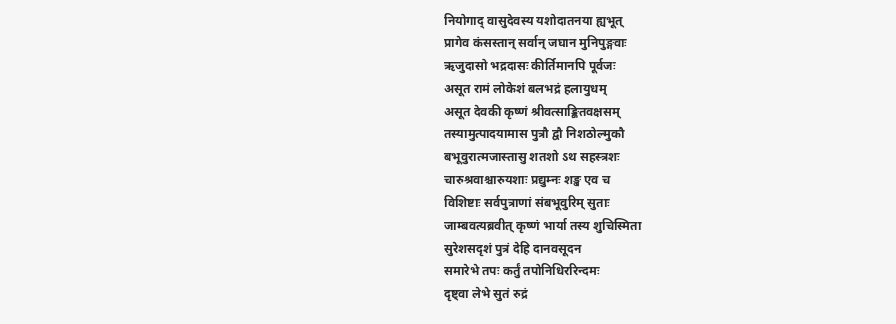नियोगाद् वासुदेवस्य यशोदातनया ह्यभूत्
प्रागेव कंसस्तान् सर्वान् जघान मुनिपुङ्गवाः
ऋजुदासो भद्रदासः कीर्तिमानपि पूर्वजः
असूत रामं लोकेशं बलभद्रं हलायुधम्
असूत देवकी कृष्णं श्रीवत्साङ्कितवक्षसम्
तस्यामुत्पादयामास पुत्रौ द्वौ निशठोल्मुकौ
बभूवुरात्मजास्तासु शतशो ऽथ सहस्त्रशः
चारुश्रवाश्चारुयशाः प्रद्युम्नः शङ्ख एव च
विशिष्टाः सर्वपुत्राणां संबभूवुरिम् सुताः
जाम्बवत्यब्रवीत् कृष्णं भार्या तस्य शुचिस्मिता
सुरेशसदृशं पुत्रं देहि दानवसूदन
समारेभे तपः कर्तुं तपोनिधिररिन्दमः
दृष्ट्वा लेभे सुतं रुद्रं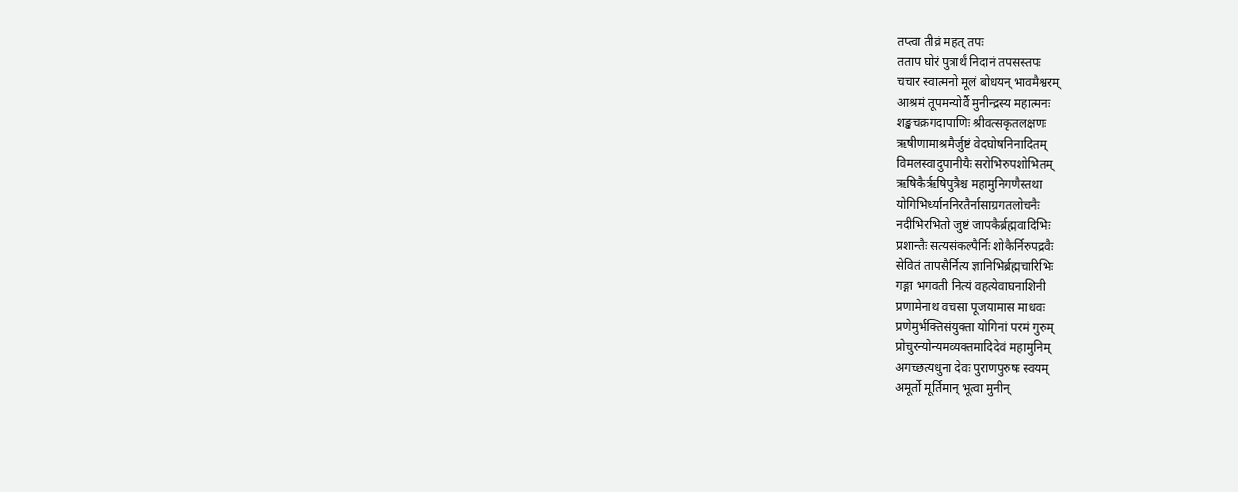तप्त्वा तीव्रं महत् तपः
तताप घोरं पुत्रार्थं निदानं तपसस्तपः
चचार स्वात्मनो मूलं बोधयन् भावमैश्वरम्
आश्रमं तूपमन्योर्वै मुनीन्द्रस्य महात्मनः
शङ्खचक्रगदापाणिः श्रीवत्सकृतलक्षणः
ऋषीणामाश्रमैर्जुष्टं वेदघोषनिनादितम्
विमलस्वादुपानीयैः सरोभिरुपशोभितम्
ऋषिकैरृषिपुत्रैश्च महामुनिगणैस्तथा
योगिभिर्ध्याननिरतैर्नासाग्रगतलोचनैः
नदीभिरभितो जुष्टं जापकैर्ब्रह्मवादिभिः
प्रशान्तैः सत्यसंकल्पैर्निः शोकैर्निरुपद्रवैः
सेवितं तापसैर्नित्य ज्ञानिभिर्ब्रह्मचारिभिः
गङ्गा भगवती नित्यं वहत्येवाघनाशिनी
प्रणामेनाथ वचसा पूजयामास माधवः
प्रणेमुर्भक्तिसंयुक्ता योगिनां परमं गुरुम्
प्रोचुरन्योन्यमव्यक्तमादिदेवं महामुनिम्
अगच्छत्यधुना देवः पुराणपुरुषः स्वयम्
अमूर्तो मूर्तिमान् भूत्वा मुनीन्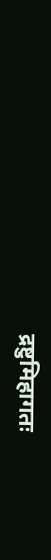द्रष्टुमिहागतः